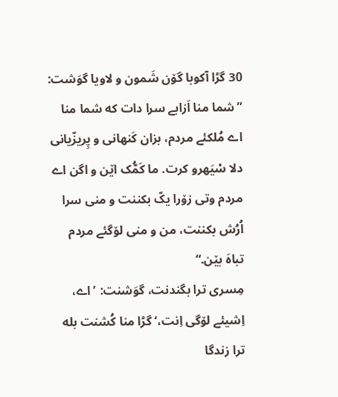30 گڑا آکوبا گۆن شَمون و لاویا گوَشت: ”شما منا اَزابے سرا دات که شما منا اے مُلکئے مردم، بزان کَنهانی و پِریزّیانی دلا سْیَهرو کرت. ما کَمُّک اێن و اگن اے مردم وتی زۆرا یکّ بکننت و منی سرا اُرُش بکننت، من و منی لۆگئے مردم تباهَ بێن.“
مِسری ترا بگندنت، گوَشنت: ’اے، اِشیئے لۆگی اِنت،‘ گڑا منا کُشنت بله ترا زندگا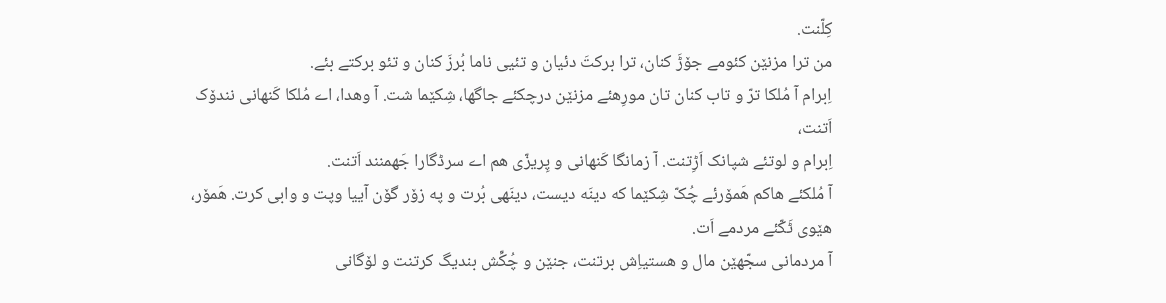کِلّنت.
من ترا مزنێن کئومے جۆڑَ کنان، ترا برکتَ دئیان و تئیی ناما بُرزَ کنان و تئو برکتے بئے.
اِبرام آ مُلکا ترّ و تاب کنان تان مورِهئے مزنێن درچکئے جاگها، شِکێما شت. آ وهدا، اے مُلکا کَنهانی نندۆک اَتنت،
اِبرام و لوتئے شپانک اَڑِتنت. آ زمانگا کَنهانی و پِریزّی هم اے سرڈگارا جَهمنند اَتنت.
آ مُلکئے هاکم هَمۆرئے چُکّ شِکێما که دینَه دیست، دینَهی بُرت و په زۆر گۆن آییا وپت و وابی کرت. هَمۆر، هێوی ٹَکّئے مردمے اَت.
آ مردمانی سجّهێن مال و هستیاِش برتنت، جنێن و چُکِّش بندیگ کرتنت و لۆگانی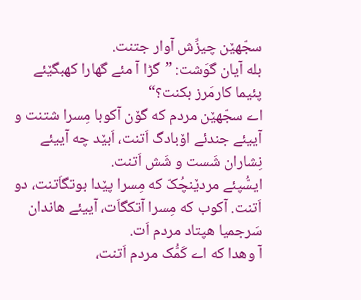سجّهێن چیزِّش آوار جتنت.
بله آیان گوَشت: ”گڑا آ مئے گهارا کهبگێئے پئیما کارمَرز بکنت؟“
اے سجّهێن مردم که گۆن آکوبا مِسرا شتنت و آییئے جندئے اۆبادگ اَتنت، اَبێد چه آییئے نِشاران شَست و شَش اَتنت.
ایسُّپئے مردێنچُکّ که مِسرا پێدا بوتگاَتنت، دو اَتنت. آکوب که مِسرا آتکگاَت، آییئے هاندان سَرجمیا هپتاد مردم اَت.
آ وهدا که اے کَمُّک مردم اَتنت،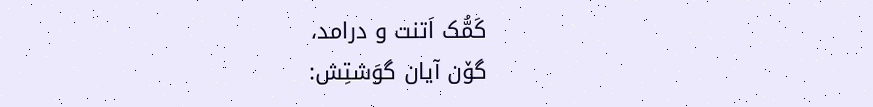کَمُّک اَتنت و درامد،
گۆن آیان گوَشتِش: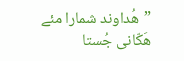”هُداوند شمارا مئے هَکّانی جُستا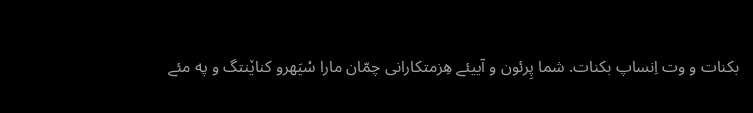بکنات و وت اِنساپ بکنات. شما پِرئون و آییئے هِزمتکارانی چمّان مارا سْیَهرو کناێنتگ و په مئے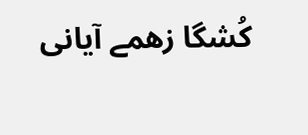کُشگا زهمے آیانی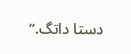دستا داتگ.“